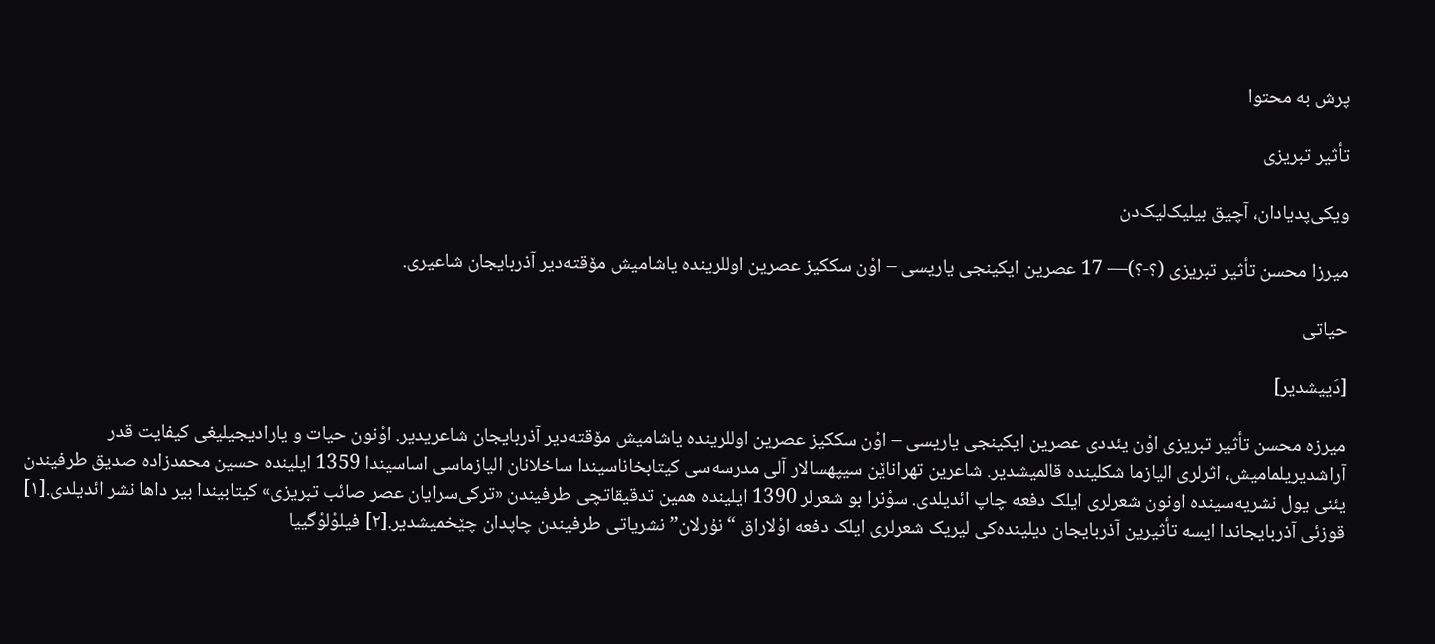پرش به محتوا

تأثیر تبریزی

ویکی‌پدیادان، آچیق بیلیک‌لیک‌دن

میرزا محسن تأثیر تبریزی (؟-؟)— 17 عصرین ایکینجی ياریسی – اوْن سککیز عصرین اوللرینده ياشامیش مۆقته‌دیر آذربایجان شاعیری.

حیاتی

[دَییشدیر]

میرزه محسن تأثیر تبریزی اوْن يئددی عصرین ایکینجی ياریسی – اوْن سککیز عصرین اوللرینده ياشامیش مۆقته‌دیر آذربایجان شاعریدیر. اوْنون حیات و يارادیجیلیغی کیفايت قدر آراشدیریلمامیش، اثرلری اليازما شکلینده قالمیشدیر. شاعرین تهراناێن سیپهسالار آلی مدرسه‌سی کیتابخاناسیندا ساخلانان اليازماسی اساسیندا 1359 ایلینده حسین محمدزاده صدیق طرفیندن یئنی یول نشریه‌سینده اونون شعرلری ایلک دفعه چاپ ائدیلدی. سوْنرا بو شعرلر 1390 ایلینده همین تدقیقاتچی طرفیندن «ترکی‌سرایان عصر صائب تبریزی» کیتابیندا بیر داها نشر ائدیلدی.[۱] قوزئی آذربایجاندا ایسه تأثیرین آذربایجان دیلینده‌کی لیریک شعرلری ایلک دفعه اوْلاراق “نۇرلان” نشریاتی طرفیندن چاپدان چێخمیشدیر.[۲] فیلوْلوْگیيا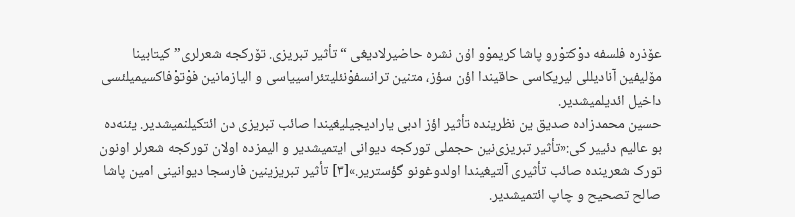عۆذره فلسفه دوْکتوْرو پاشا کریموْو اۇن نشره حاضیرلادیغی “تأثیر تبریزی. تۆرکجه شعرلری” کیتابینا مۆلیفین آنادیللی لیریکاسی حاقیندا اؤن سؤز، متنین ترانسفوْنئلیتئراسیياسی و اليازمانین فوْتوْفاکسیمیلئسی داخیل ائدیلمیشدیر.
حسین محمدزاده صدیق ین نظرینده تأثیر اؤز ادبی یارادیجیلیغیندا صائب تبریزی دن ائتکیلنمیشدیر. یئنه‌ده بو عالیم دئییر کی:«تأثیر تبریزی‌نین حجملی تورکجه دیوانی ایتمیشدیر و الیمزده اولان تورکجه شعرلر اونون تورک شعرینده صائب تأثیری آلتیغیندا اولدوغونو گؤستریر.»[۳] تأثیر تبریزینین فارسجا دیوانینی امین پاشا صالح تصحیح و چاپ ائتمیشدیر.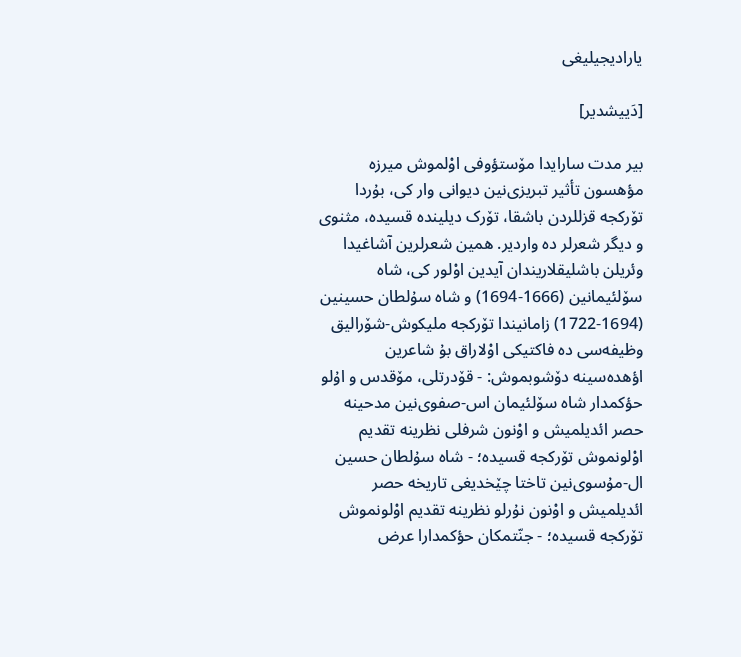يارادیجیلیغی

[دَییشدیر]

بیر مدت سارايدا مۆستؤوفی اوْلموش میرزه مؤهسون تأثیر تبریزی‌نین دیوانی وار کی، بۇردا تۆرکجه قزللردن باشقا، تۆرک دیلینده قسیده، مثنوی و دیگر شعرلر ده واردیر. همین شعرلرین آشاغیدا وئریلن باشلیقلاریندان آيدین اوْلور کی، شاه سۆلئيمانین (1666-1694) و شاه سۇلطان حسینین (1694-1722) زامانیندا تۆرکجه ملیکوش-شۆرالیق وظیفه‌سی ده فاکتیکی اوْلاراق بۇ شاعرین اؤهده‌سینه دۆشوبموش: - قۆدرتلی، مۆقدس و اۇلو حؤکمدار شاه سۆلئيمان اس-صفوی‌نین مدحینه حصر ائدیلمیش و اوْنون شرفلی نظرینه تقدیم اوْلونموش تۆرکجه قسیده؛ - شاه سۇلطان حسین ال-مۇسوی‌نین تاختا چێخدیغی تاریخه حصر ائدیلمیش و اوْنون نۇرلو نظرینه تقدیم اوْلونموش تۆرکجه قسیده؛ - جنّتمکان حؤکمدارا عرض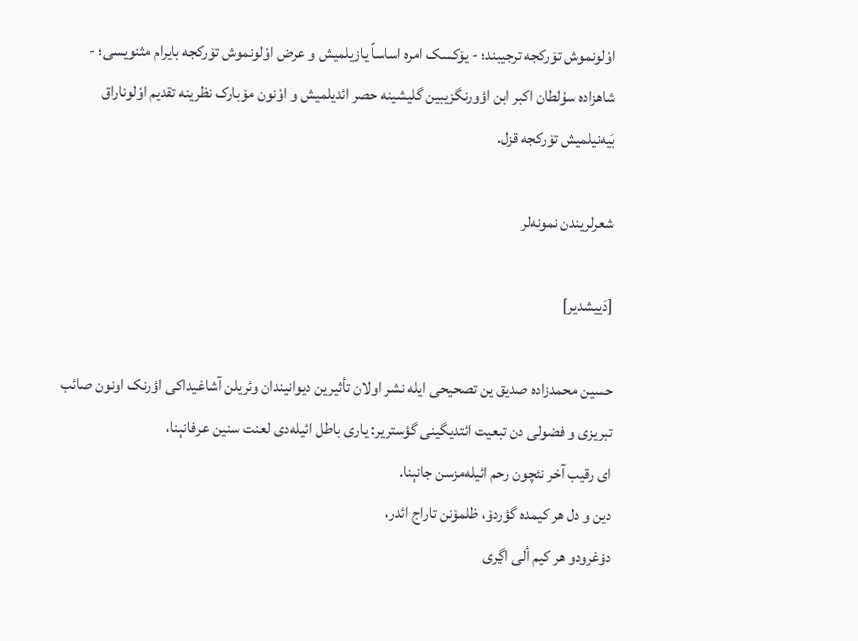اوْلونموش تۆرکجه ترجیبند؛ - يۆکسک امره اساساً يازیلمیش و عرض اوْلونموش تۆرکجه بايرام مثنویسی؛ - شاهزاده سۇلطان اکبر ابن اؤورنگزیبین گلیشینه حصر ائدیلمیش و اوْنون مۆبارک نظرینه تقدیم اوْلوناراق بَيه‌نیلمیش تۆرکجه قزل.

شعرلریندن نمونه‌لر

[دَییشدیر]

حسین محمدزاده صدیق ین تصحیحی ایله نشر اولان تأثیرین دیوانیندان وئریلن آشاغیداکی اؤرنک اونون صائب تبریزی‌ و فضولی دن تبعیت ائتدیگینی گؤستریر: یاری باطل ائیله‌دی لعنت سنین عرفانېنا،
ای رقیب آخر نئچون رحم ائیله‌مزسن جانېنا.
دین و دل هر کیمده گؤردۆ، ظلمۆنن تاراج ائدر،
دۏغرودو هر کیم ألی اڲری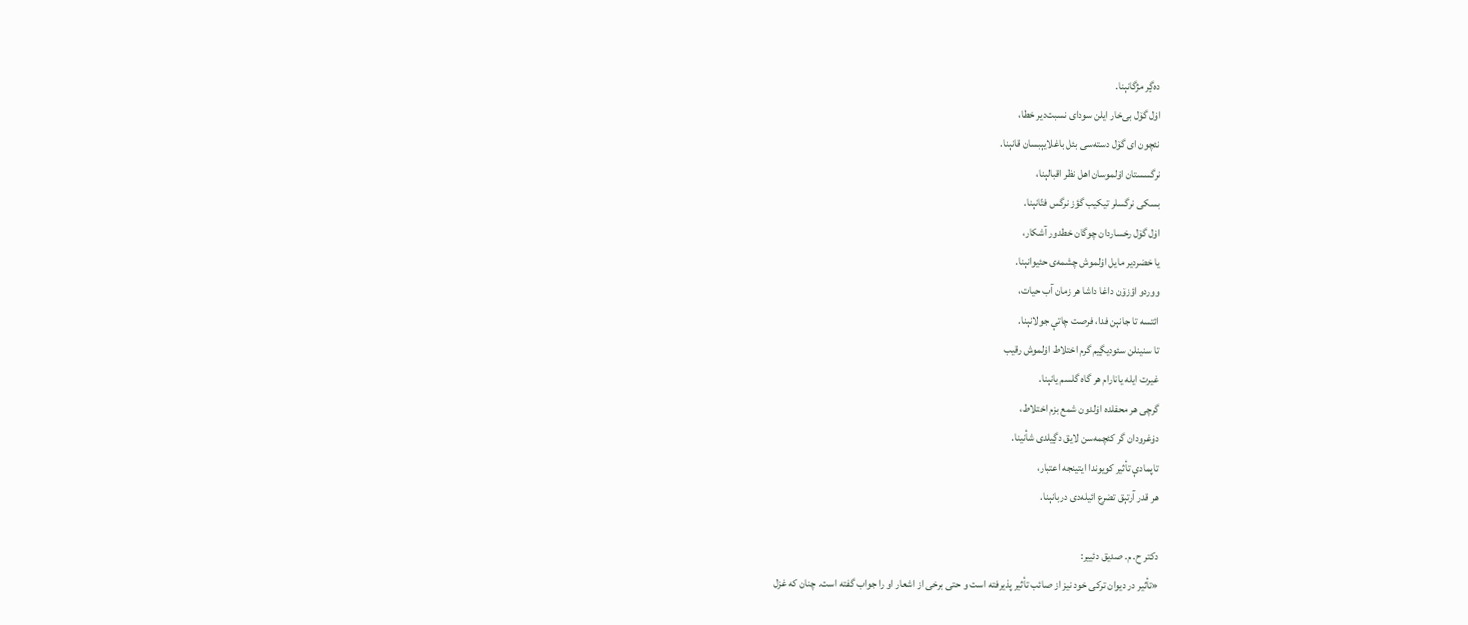ده‌ڲر مژگانېنا.
اۏل گۆل بی‌خار ایلن سودای نسبت‌دیر خطا،
نئچون ای گۆل دسته‌سی بئل باغلایېبسان قانېنا.
نرگسستان اۏلموسان اهل نظر اقبالېنا،
بسکی نرگسلر تیکیب گؤز نرگس فتّانېنا.
اۏل گۆل رخساردان چوگان خطدور آشکار،
یا خضردیر مایل اۏلموش چشمه‌ی حئیوانېنا.
ووردو اؤزۆن داغا داشا هر زمان آب حیات،
ائتسه تا جانېن فدا، فرصت چاتې جولانېنا.
تا سنینلن سئودیڲیم گرم اختلاط اۏلموش رقیب
غیرت ایله یانارام هر گاه گلسم یانېنا.
گرچی هر محفلده اۏلدون شمع بزم اختلاط،
دۏغرودان گر کئچمه‌سن لایق دڲیلدی شأنینا.
تاپمادې تأثیر کویوندا ایتینجه اعتبار،
هر قدر آرتېق تضرع ائیله‌دی دربانېنا.

دکتر ح. م. صدیق دئییر:
«تأثیر در دیوان ترکی خود نیز از صائب تأثیر پذیرفته است و حتی برخی از اشعار او را جواب گفته است. چنان که غزل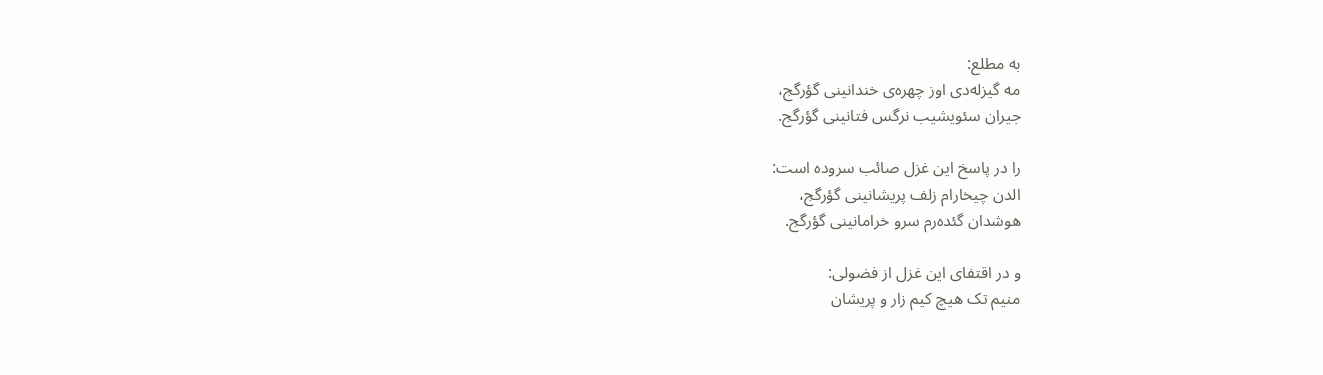به مطلع:
مه گیزله‌دی اوز چهره‌ی خندانینی گؤرگج،
جیران سئویشیب نرگس فتانینی گؤرگج.

را در پاسخ اين غزل صائب سروده است:
الدن چیخارام زلف پریشانینی گؤرگج،
هوشدان گئده‌رم سرو خرامانینی گؤرگج.

و در اقتفای این غزل از فضولی:
منیم تک هیچ کیم زار و پریشان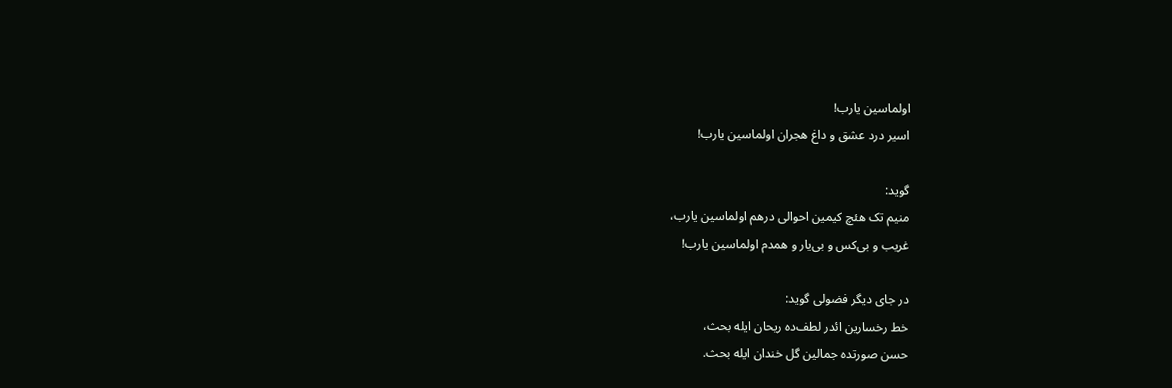اولماسین یارب!
اسیر درد عشق و داغ هجران اولماسین یارب!

گوید:
منیم تک هئچ کیمین احوالی درهم اولماسین یارب،
غریب و بی‌کس و بی‌یار و همدم اولماسین یارب!

در جای دیگر فضولی گوید:
خط رخسارین ائدر لطف‌ده ریحان ایله بحث،
حسن صورتده جمالین گل خندان ایله بحث.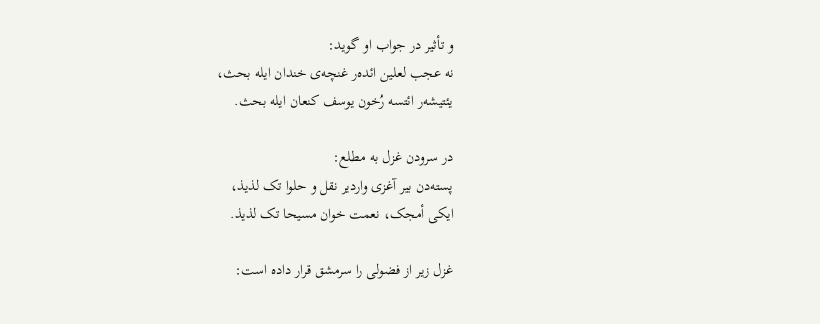و تأثیر در جواب او گوید:
نه عجب لعلین ائده‌ر غنچه‌ی خندان ایله بحث،
یئتیشه‌ر ائتسه رُخون یوسف کنعان ایله بحث.

در سرودن غزل به مطلع:
پسته‌دن بیر آغزی واردیر نقل و حلوا تک لذیذ،
ایکی أمجک، نعمت خوان مسیحا تک لذیذ.

غزل زیر از فضولی را سرمشق قرار داده است: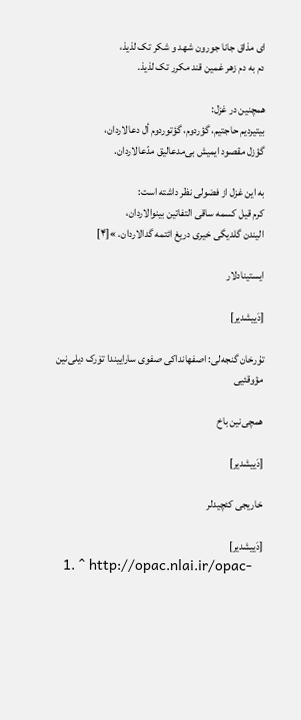ای مذاق جانا جورون شهد و شکر تک لذیذ،
دم به دم زهر غمین قند مکرر تک لذیذ.

همچنین در غزل:
بیتیردیم حاجتیم، گؤردوم، گؤتوردوم أل دعالاردان،
گؤزل مقصود ایمیش بی‌مدعالیق مدّعالاردان.

به اين غزل از فضولی نظر داشته است:
کرم قیل کسمه ساقی التفاتین بینوالاردان،
الیندن گلدیگی خیری دریغ ائتمه گدالاردان. »[۴]

ایستینادلار

[دَییشدیر]

تۇرخان گنجه‌لی: اصفهانداکی صفوی سارايیندا تۆرک دیلی‌نین مؤوقئيی

همچی‌نین باخ

[دَییشدیر]

خاریجی کئچیدلر

[دَییشدیر]
  1. ^ http://opac.nlai.ir/opac-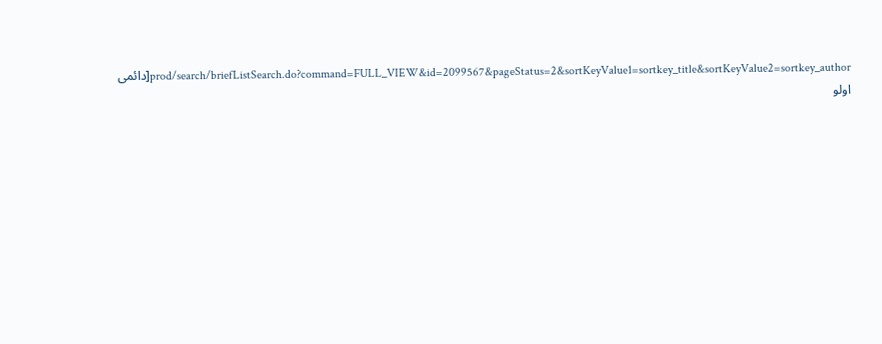prod/search/briefListSearch.do?command=FULL_VIEW&id=2099567&pageStatus=2&sortKeyValue1=sortkey_title&sortKeyValue2=sortkey_author[دائمی اولو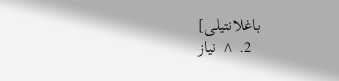باغلانتیلی]
  2. ^ نیاز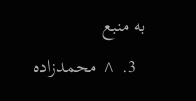به منبع
  3. ^ محمدزاده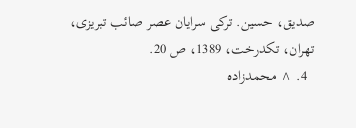صدیق، حسین. ترکی سرایان عصر صائب تبریزی، تهران، تکدرخت، 1389، ص 20.
  4. ^ محمدزاده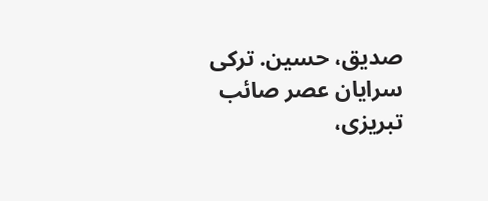صدیق، حسین. ترکی سرایان عصر صائب تبریزی،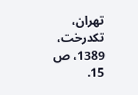تهران، تکدرخت، 1389، ص 15.